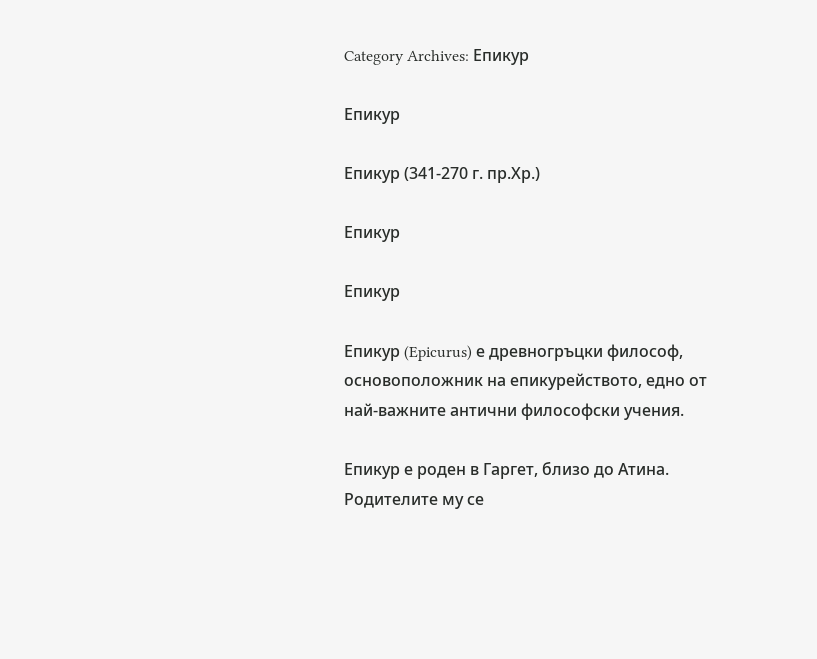Category Archives: Епикур

Епикур

Епикур (341-270 г. пр.Хр.)

Епикур

Епикур

Епикур (Epicurus) е древногръцки философ, основоположник на епикурейството, едно от най-важните антични философски учения.

Епикур е роден в Гаргет, близо до Атина. Родителите му се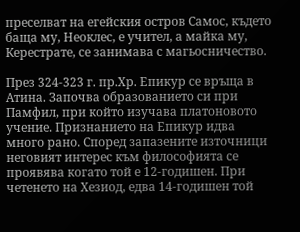преселват на егейския остров Самос, където баща му, Неоклес, е учител, а майка му, Керестрате, се занимава с магьосничество.

През 324-323 г. пр.Хр. Епикур се връща в Атина. Започва образованието си при Памфил, при който изучава платоновото учение. Признанието на Епикур идва много рано. Според запазените източници неговият интерес към философията се проявява когато той е 12-годишен. При четенето на Хезиод, едва 14-годишен той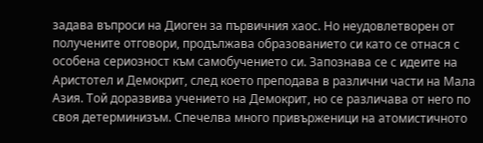задава въпроси на Диоген за първичния хаос. Но неудовлетворен от получените отговори, продължава образованието си като се отнася с особена сериозност към самобучението си. Запознава се с идеите на Аристотел и Демокрит, след което преподава в различни части на Мала Азия. Той доразвива учението на Демокрит, но се различава от него по своя детерминизъм. Спечелва много привърженици на атомистичното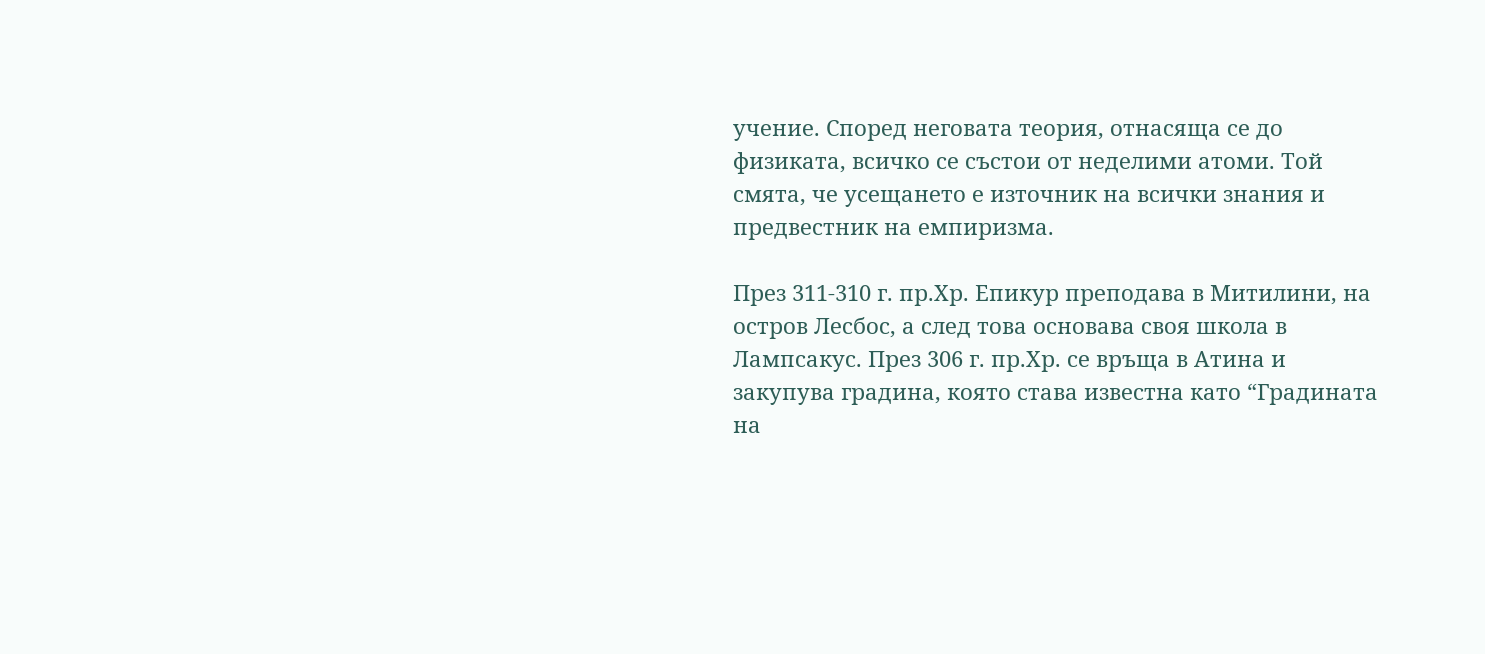учение. Според неговата теория, отнасяща се до физиката, всичко се състои от неделими атоми. Той смята, че усещането е източник на всички знания и предвестник на емпиризма.

През 311-310 г. пр.Хр. Епикур преподава в Митилини, на остров Лесбос, а след това основава своя школа в Лампсакус. През 306 г. пр.Хр. се връща в Атина и закупува градина, която става известна като “Градината на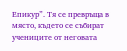Епикур”. Тя се превръща в място, където се събират учениците от неговата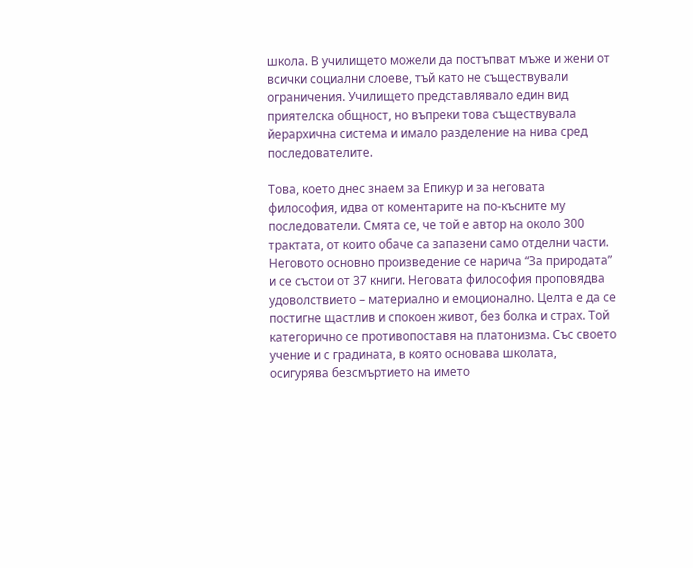школа. В училището можели да постъпват мъже и жени от всички социални слоеве, тъй като не съществували ограничения. Училището представлявало един вид приятелска общност, но въпреки това съществувала йерархична система и имало разделение на нива сред последователите.

Това, което днес знаем за Епикур и за неговата философия, идва от коментарите на по-късните му последователи. Смята се, че той е автор на около 300 трактата, от които обаче са запазени само отделни части. Неговото основно произведение се нарича “За природата” и се състои от 37 книги. Неговата философия проповядва удоволствието – материално и емоционално. Целта е да се постигне щастлив и спокоен живот, без болка и страх. Той категорично се противопоставя на платонизма. Със своето учение и с градината, в която основава школата, осигурява безсмъртието на името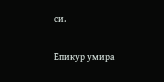си.

Епикур умира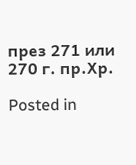през 271 или 270 г. пр.Хр.

Posted in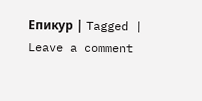Епикур | Tagged | Leave a comment